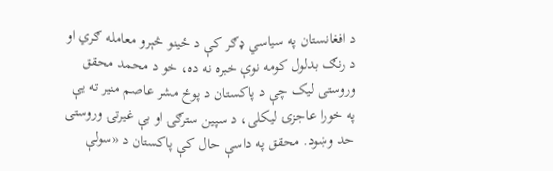د افغانستان په سياسي ډګر کې د ځینو څېرو معامله ‌ګري او د رنګ بدلول کومه نوې خبره نه ده، خو د محمد محقق وروستی ليک چې د پاکستان د پوځ مشر عاصم منير ته یې په خورا عاجزۍ لیکلی، د سپين‌ سترګۍ او بې غیرتۍ وروستی حد وښود. محقق په داسې حال کې پاکستان د «سولې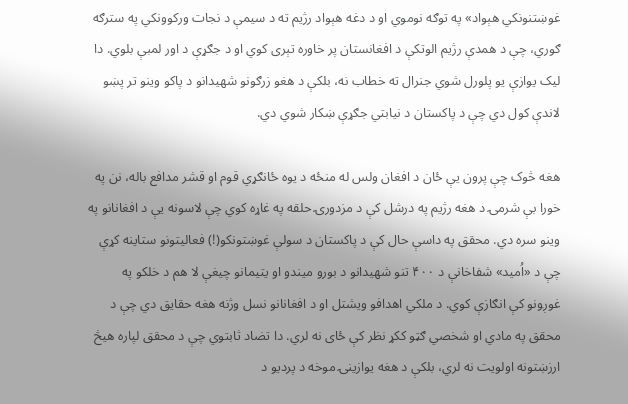غوښتنونکي هېواد» په توګه نوموي او د دغه هېواد رژیم ته د سیمې د نجات ورکوونکي په سترګه ګوري، چې د همدې رژیم الوتکې د افغانستان پر خاوره تېری کوي او د جګړې د اور لمبې بلوي. دا ليک یوازې یو پلورل شوي جنرال ته خطاب نه، بلکې د هغو زرګونو شهیدانو د پاکو وینو تر پښو لاندې کول دي چې د پاکستان د نیابتي جګړې ښکار شوي دي.

هغه څوک چې پرون یې ځان د افغان ولس له منځه د یوه ځانګړي قوم او قشر مدافع باله، نن په خورا بې ‌شرمۍ د هغه رژیم په درشل کې د مزدورۍ حلقه په غاړه کوي چې لاسونه یې د افغانانو په وینو سره دي. محقق په داسې حال کې د پاکستان د سولې غوښتونکو(!) فعالیتونو ستاینه کړې چې د «اُمید» شفاخانې د ۴۰۰ تنو شهیدانو د بورو میندو او یتیمانو چیغې لا هم د خلکو په غوږونو کې انګازې کوي. د ملکي اهدافو ویشتل او د افغانانو نسل وژنه هغه حقایق دي چې د محقق په مادي او شخصي ګټو ککړ نظر کې ځای نه لري. دا تضاد ثابتوي چې د محقق لپاره هیڅ ارزښتونه اولویت نه لري، بلکې د هغه یوازینۍ موخه د پردیو د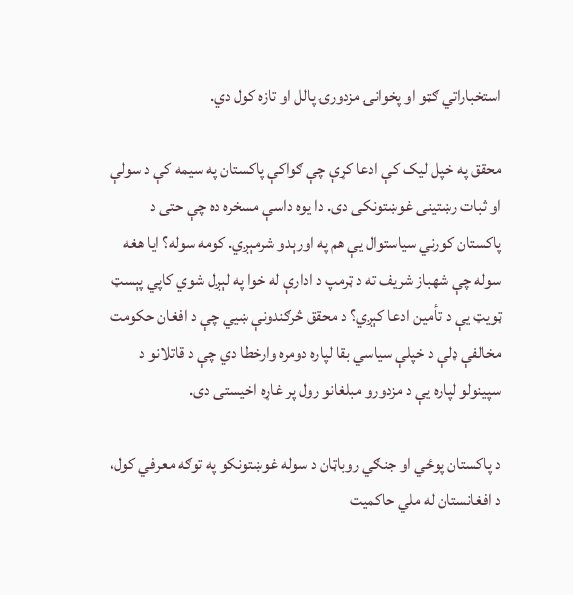استخباراتي ګټو او پخوانۍ مزدورۍ پالل او تازه کول دي.

محقق په خپل لیک کې ادعا کړې چې ګواکې پاکستان په سیمه کې د سولې او ثبات رښتینی غوښتونکی دی. دا یوه داسې مسخره ده چې حتی د پاکستان کورني سیاستوال یې هم په اورېدو شرمېږي. کومه سوله؟ ایا هغه سوله چې شهباز شریف ته د ټرمپ د ادارې له خوا په لېږل شوي کاپي پېسټ ټویټ یې د تأمین ادعا کېږي؟ د محقق څرګندونې ښيي چې د افغان حکومت مخالفې ډلې د خپلې سياسي بقا لپاره دومره وارخطا دي چې د قاتلانو د سپینولو لپاره یې د مزدورو مبلغانو رول پر غاړه اخیستی دی.

د پاکستان پوځي او جنګي روباټان د سوله غوښتونکو په توګه معرفي کول، د افغانستان له ملي حاکمیت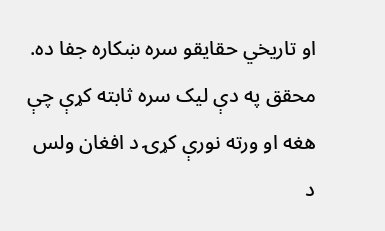او تاریخي حقایقو سره ښکاره جفا ده. محقق په دې لیک سره ثابته کړې چې هغه او ورته نورې کړۍ د افغان ولس د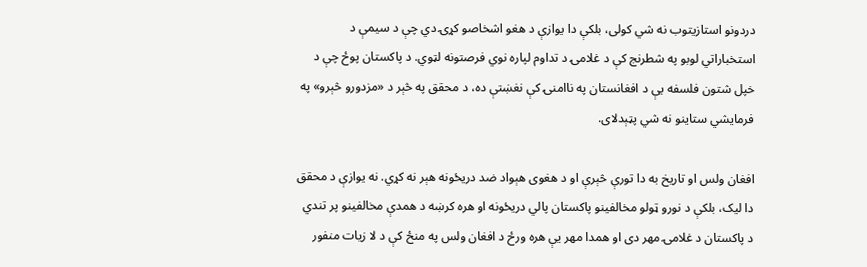دردونو استازیتوب نه شي کولی، بلکې دا یوازې د هغو اشخاصو کړۍ دي چې د سیمې د استخباراتي لوبو په شطرنج کې د غلامۍ د تداوم لپاره نوي فرصتونه لټوي. د پاکستان پوځ چې د خپل شتون فلسفه یې د افغانستان په ناامنۍ کې نغښتې ده، د محقق په څېر د «مزدورو څېرو» په فرمایشي ستاینو نه شي پټېدلای.

افغان ولس او تاریخ به دا تورې څېرې او د هغوی هېواد ضد دریځونه هېر نه کړي. نه یوازې د محقق دا لیک، بلکې د نورو ټولو مخالفینو پاکستان پالي دریځونه او هره کرښه د همدې مخالفینو پر تندي د پاکستان د غلامۍ مهر دی او همدا مهر یې هره ورځ د افغان ولس په منځ کې د لا زیات منفور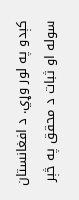کېدو په لور وړي. د افغانستان سوله او ثبات د محقق په څېر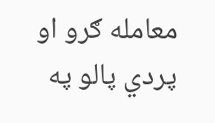معامله ‌ګرو او پردي پالو په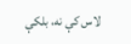لاس کې نه، بلکې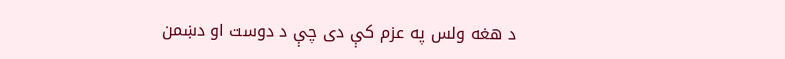د هغه ولس په عزم کې دی چې د دوست او دښمن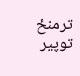ترمنځ توپیر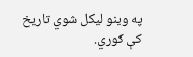په وینو لیکل شوي تاریخ کې ګوري.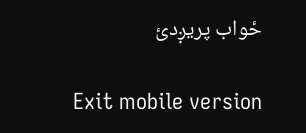ځواب پریږدئ

Exit mobile version